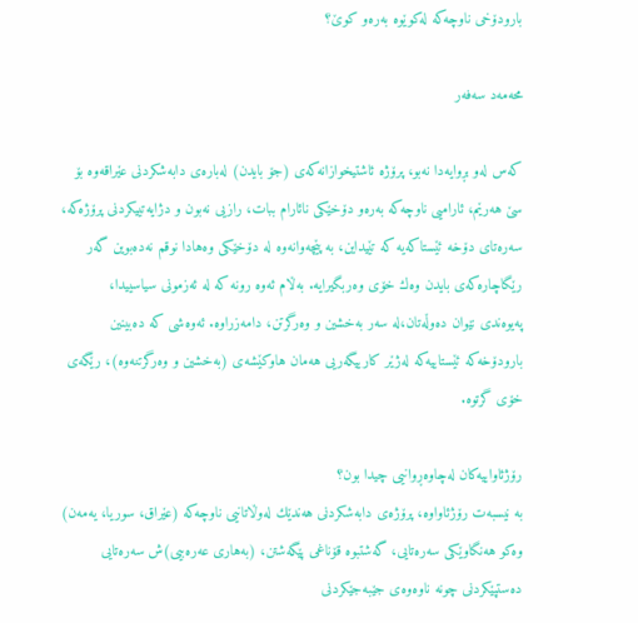بارودۆخی ناوچه‌كه‌ له‌كوێوه‌ به‌ره‌و كوێ؟

محه‌مه‌د سه‌فه‌ر

كه‌س له‌و بڕوایه‌دا نه‌بو، پرۆژه‌ ئاشتیخوازانه‌كه‌ی (جۆ بایدن) له‌باره‌ی دابه‌شكردنی عێراقه‌وه‌ بۆ سێ هه‌رێم، ئارامیی ناوچه‌كه‌ به‌ره‌و دۆخێكی نائارام ببات، رازیی نه‌بون و دژایه‌تییكردنی پرۆژه‌كه‌، سه‌ره‌تای دۆخه‌ ئێستاكه‌یه‌ كه‌ تێیداین، به‌ پێچه‌وانه‌وه‌ له‌ دۆخێكی وه‌هادا نوقم نه‌ده‌بوین گه‌ر رێگاچاره‌كه‌ی بایدن وه‌ك خۆی وه‌ربگیرایه‌. بەڵام ئه‌وه‌ رونه‌ كه‌ له‌ ئه‌زمونی سیاسییدا، په‌یوه‌ندی نێوان ده‌وڵه‌تان،له‌ سه‌ر به‌خشین و وه‌رگرتن، دامه‌زراوه‌. ئه‌وه‌شی كه‌ ده‌بینین بارودۆخه‌كه‌ ئێستاییه‌كه‌ له‌ژێر كارییگه‌ریی هه‌مان هاوكێشه‌ی (به‌خشین و وه‌رگرتنه‌وه‌)، رێگه‌ی خۆی گرتوه‌.

رۆژئاواییه‌كان له‌چاوه‌ڕوانیی چیدا بون؟
به‌ نیسبه‌ت رۆژئاواوه‌، پرۆژه‌ی دابه‌شكردنی هه‌ندێك له‌وڵاتانیی ناوچه‌كه‌ (عێراق، سوریا، یه‌مه‌ن) وه‌كو هه‌نگاوێكی سه‌ره‌تایی، گه‌شتبوه‌ قۆناغی پێگه‌شتن، (به‌هاری عه‌ره‌بیی)ش سه‌ره‌تایی ده‌ستپێكردنی چونه‌ ناوه‌وه‌ی جێبه‌جێكردنی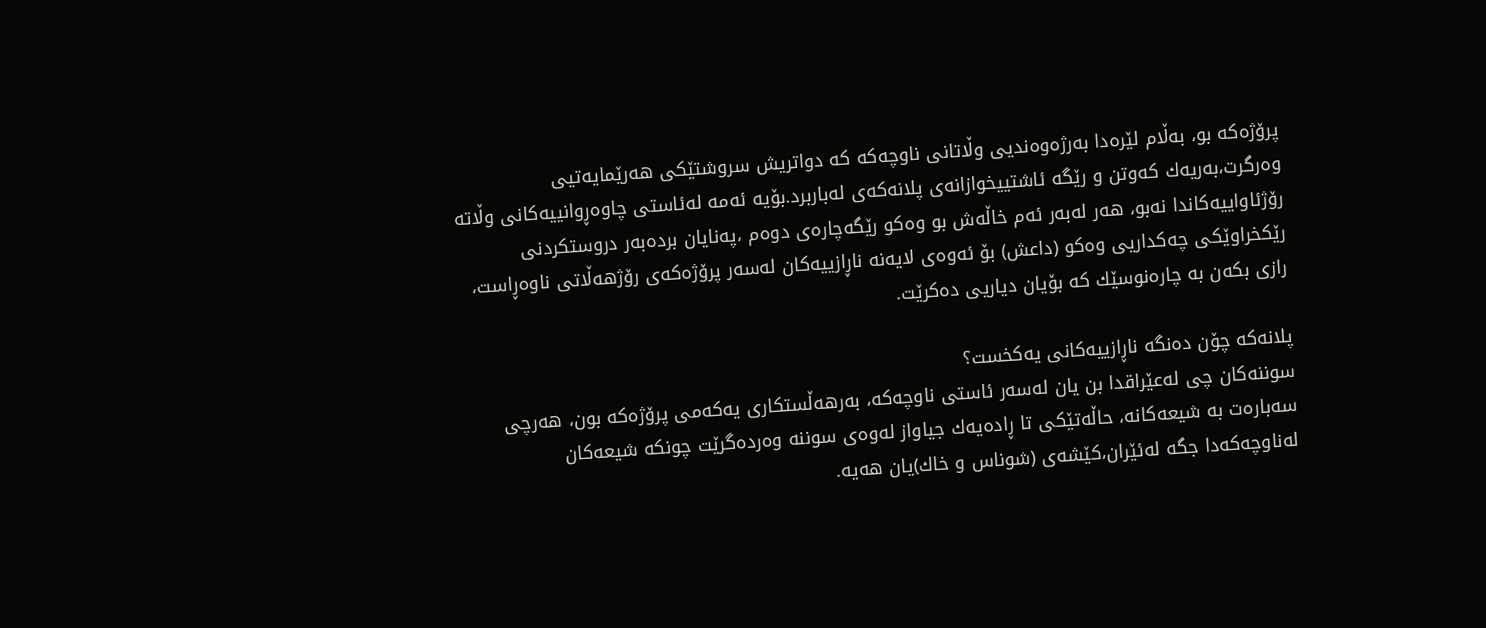پرۆژه‌كه‌ بو، بەڵام لێره‌دا به‌رژه‌وه‌ندیی وڵاتانی ناوچه‌كه‌ كه‌ دواتریش سروشتێكی هه‌رێمایه‌تیی وه‌رگرت،به‌ریه‌ك كه‌وتن و رێگه‌ ئاشتییخوازانه‌ی پلانه‌كه‌ی له‌باربرد.بۆیه‌ ئه‌مه‌ له‌ئاستی چاوه‌ڕوانییه‌كانی وڵاتە رۆژئاواییه‌كاندا نه‌بو، هه‌ر له‌به‌ر ئه‌م خاڵه‌ش بو وه‌كو رێگه‌چاره‌ی دوه‌م ،په‌نایان برده‌به‌ر دروستكردنی رێكخراوێكی چه‌كداریی وه‌كو (داعش) بۆ ئه‌وه‌ی لایه‌نه‌ ناڕازییه‌كان له‌سه‌ر پرۆژه‌كه‌ی رۆژهه‌ڵاتی ناوه‌ڕاست، رازی بكه‌ن به‌ چاره‌نوسێك كه‌ بۆیان دیاریی ده‌كرێت.

پلانه‌كه‌ چۆن ده‌نگه‌ ناڕازییه‌كانی یه‌كخست؟
سوننه‌كان چی له‌عێراقدا بن یان له‌سه‌ر ئاستی ناوچه‌كه‌، به‌رهه‌ڵستكاری یه‌كه‌می پرۆژه‌كه‌ بون، هه‌رچی سه‌باره‌ت به‌ شیعه‌كانه‌، حاڵه‌تێكی تا ڕاده‌یه‌ك جیاواز له‌وه‌ی سوننه‌ وه‌رده‌گرێت چونكه‌ شیعه‌كان له‌ناوچه‌كه‌دا جگه‌ له‌ئێران،كێشه‌ی (شوناس و خاك)یان هه‌یه‌.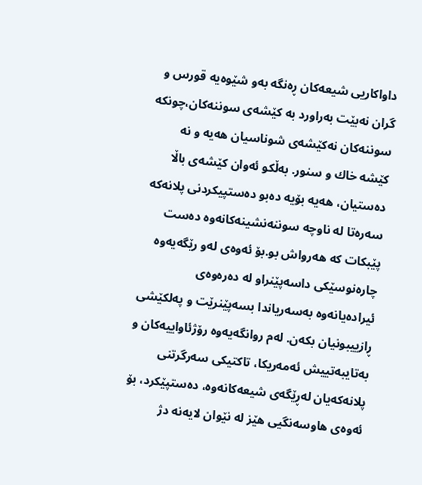داواكاریی شیعه‌كان ڕه‌نگه‌ به‌و شێوه‌یه‌ قورس و گران نه‌بێت به‌راورد به‌ كێشه‌ی سوننه‌كان،چونكه‌ سوننه‌كان نه‌كێشه‌ی شوناسیان هه‌یه‌ و نه‌ كێشه‌ خاك و سنور. به‌ڵكو ئه‌وان كێشه‌ی باڵا ده‌ستیان، هه‌یه‌ بۆیه‌ ده‌بو ده‌ستپیكردنی پلانه‌كه‌ سه‌ره‌تا له‌ ناوچه‌ سوننه‌نشینه‌كانه‌وه‌ ده‌ست پێبكات كه‌ هه‌رواش بو.بۆ ئه‌وه‌ی له‌و رێگه‌یه‌وه‌ چاره‌نوسێكی داسه‌پێنراو له‌ ده‌ره‌وه‌ی ئیراده‌یانه‌وه‌ به‌سه‌ریاندا بسه‌پێنرێت و په‌لكێشی ڕازییبونیان بكه‌ن. له‌م روانگه‌یه‌وه‌ رۆژئاواییه‌كان و به‌تایبه‌تییش ئه‌مەریكا، تاكتیكی سه‌رگرتنی پلانه‌كه‌یان له‌ڕێگه‌ی شیعه‌كانه‌وه‌، ده‌ستپێكرد، بۆ ئه‌وه‌ی هاوسه‌نگیی هێز له‌ نێوان لایه‌نه‌ دژ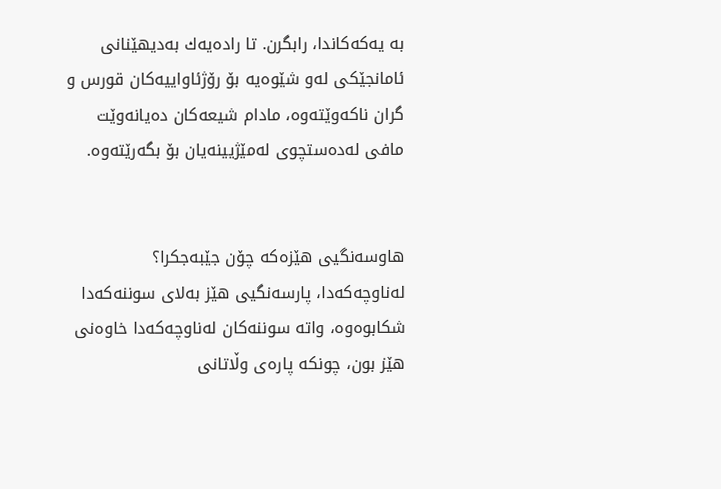به ‌یه‌كه‌كاندا، رابگرن. تا راده‌یه‌ك به‌دیهێنانی ئامانجێكی له‌و شێوه‌یه‌ بۆ رۆژئاواییه‌كان قورس و گران ناكه‌وێته‌وه‌، مادام شیعه‌كان ده‌یانه‌وێت مافی له‌ده‌ستچوی له‌مێژیینه‌یان بۆ بگه‌رێته‌وه‌.


هاوسه‌نگیی هێزه‌كه‌ چۆن جێبه‌جكرا؟
له‌ناوچه‌كه‌دا، پارسه‌نگیی هێز به‌لای سوننه‌كه‌دا شكابوه‌وه‌، واته‌ سوننه‌كان له‌ناوچه‌كه‌دا خاوه‌نی هێز بون، چونكه‌ پاره‌ی وڵاتانی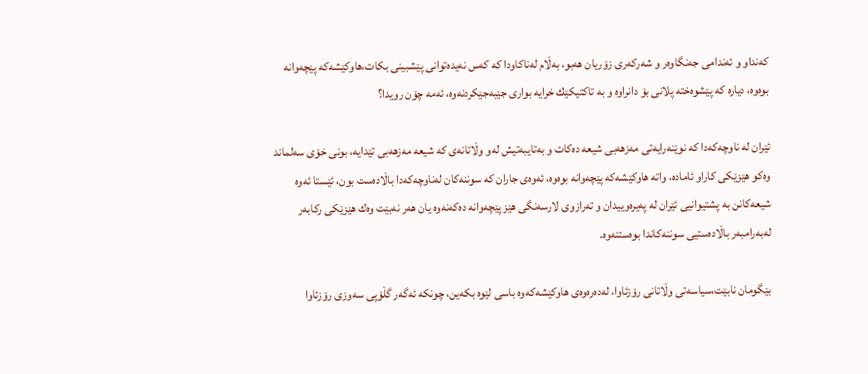كه‌نداو و ئه‌ندامی جه‌نگاوه‌ر و شه‌ركه‌ری زۆریان هه‌بو، بەڵام له‌ناكاودا كه‌ كه‌س نه‌یده‌توانی پێشبینی بكات،هاوكێشه‌كه‌ پێچه‌وانه‌ بوه‌وه‌، دیاره‌ كه‌ پێشوه‌خته‌ پلانی بۆ دانراوه‌ و به‌ تاكتیكێك خرایه‌ بواری جێبه‌جێكردنه‌وه‌، ئه‌مه‌ چۆن رویدا؟

ئێران له‌ ناوچه‌كه‌دا كه‌ نوێنه‌رایه‌تی مه‌زهه‌بی شیعه‌ ده‌كات و به‌تایبه‌تیش له‌و وڵاتانه‌ی كه‌ شیعه‌ مه‌زهه‌بی تێدایه‌، بونی خۆی سه‌لماند وه‌كو هێزێكی كاراو ئاماده‌، واته‌ هاوكێشه‌كه‌ پێچه‌وانه‌ بوه‌وه‌، ئه‌وه‌ی جاران كه‌ سوننه‌كان له‌ناوچه‌كه‌دا باڵاده‌ست بون، ئێستا ئه‌وه‌ شیعه‌كانن به‌ پشتیوانیی ئێران له‌ په‌یره‌وییدان و ته‌رازوی لارسه‌نگی هێز پێچه‌وانه‌ ده‌كه‌نه‌وه‌ یان هه‌ر نه‌بێت وه‌ك هێزێكی ركابه‌ر له‌به‌رامبه‌ر باڵاده‌ستیی سوننه‌كاندا بوه‌ستنه‌وه‌.

بێگومان نابێت،سیاسه‌تی وڵاتانی رۆزئاوا، له‌ده‌ره‌وه‌ی هاوكێشه‌كه‌وه‌ باسی لێوه‌ بكه‌ین، چونكه‌ ئه‌گه‌ر گڵۆپی سه‌وزی رۆزئاوا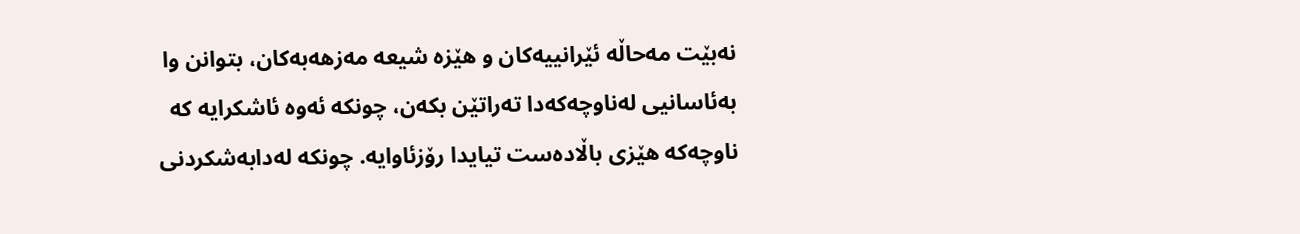نه‌بێت مه‌حاڵه‌ ئێرانییه‌كان و هێزه‌ شیعه‌ مه‌زهه‌به‌كان، بتوانن وا به‌ئاسانیی له‌ناوچه‌كه‌دا ته‌راتێن بكه‌ن، چونكه‌ ئه‌وه‌ ئاشكرایه‌ كه‌ ناوچه‌كه‌ هێزی باڵاده‌ست تیایدا رۆزئاوایه‌. چونكه‌ له‌دابه‌شكردنی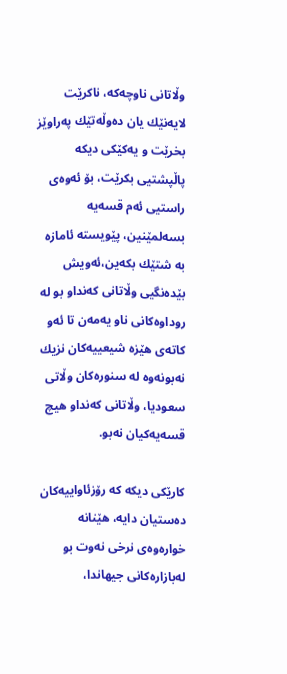وڵاتانی ناوچه‌كه‌، ناكرێت لایه‌نێك یان ده‌وڵه‌تێك په‌راوێز بخرێت و یه‌كێكی دیكه‌ پاڵپشتیی بكرێت، بۆ ئه‌وه‌ی راستیی ئه‌م قسه‌یه‌ بسه‌لمێنین، پێویسته‌ ئامازه‌ به‌ شتێك بكه‌ین،ئه‌ویش بێده‌نگیی وڵاتانی كه‌نداو بو له‌ روداوه‌كانی ناو یه‌مه‌ن تا ئه‌و كاته‌ی هێزه‌ شیعییه‌كان نزیك نه‌بونه‌وه‌ له‌ سنوره‌كان وڵاتی سعودیا، وڵاتانی كه‌نداو هیچ قسه‌یه‌كیان نه‌بو.

كارێكی دیكه‌ كه‌ رۆزئاواییه‌كان ده‌ستیان دایه‌، هێنانه‌ خواره‌وه‌ی نرخی نه‌وت بو له‌بازاره‌كانی جیهاندا،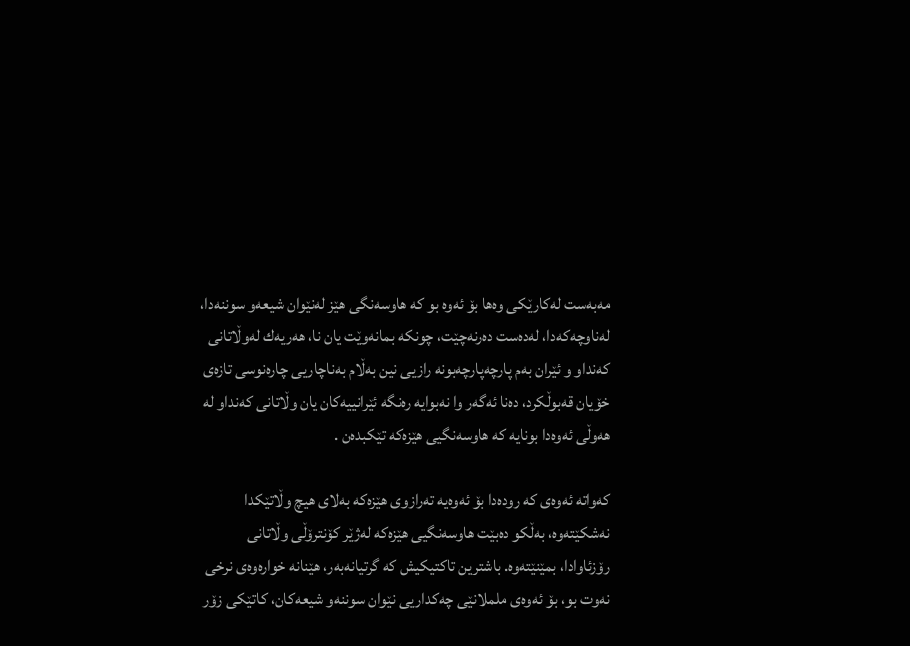مه‌به‌ست له‌كارێكی وه‌ها بۆ ئه‌وه‌ بو كه‌ هاوسه‌نگی هێز له‌نێوان شیعه‌و سوننه‌دا، له‌ناوچه‌كه‌دا، له‌ده‌ست ده‌رنه‌چێت، چونكه‌ بمانه‌وێت یان نا، هه‌ریه‌ك له‌وڵاتانی كه‌نداو و ئێران به‌م پارچه‌پارچه‌بونه‌ رازیی نین بەڵام به‌ناچاریی چاره‌نوسی تازه‌ی خۆیان قه‌بوڵكرد، ده‌نا ئه‌گه‌ر وا نه‌بوایه‌ ره‌نگه‌ ئێرانییه‌كان یان وڵاتانی كه‌نداو له‌ هه‌وڵی ئه‌وه‌دا بونایه‌ كه‌ هاوسه‌نگیی هێزه‌كه‌ تێكبده‌ن .

كه‌واته‌ ئه‌وه‌ی كه‌ روده‌دا بۆ ئه‌وه‌یه‌ ته‌رازوی هێزه‌كه‌ به‌لای هیچ وڵاتێكدا نه‌شكێته‌وه،‌ به‌ڵكو ده‌بێت هاوسه‌نگیی هێزه‌كه‌ له‌ژێر كۆنترۆڵی وڵاتانی رۆزئاوادا، بمێنێته‌وه‌. باشترین تاكتیكیش كه‌ گرتیانه‌به‌ر، هێنانه‌ خواره‌وه‌ی نرخی نه‌وت بو، بۆ ئه‌وه‌ی ململانێی چه‌كداریی نێوان سوننه‌و شیعه‌كان، كاتێكی زۆر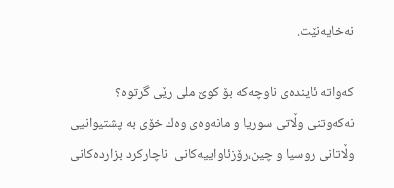نه‌خایه‌نێت.

كه‌واته‌ ئاینده‌ی ناوچه‌كه‌ بۆ كوێ ملی رێی گرتوه‌؟
نه‌كه‌وتنی وڵاتی سوریا و مانه‌وه‌ی وه‌ك خۆی به‌ پشتیوانیی وڵاتانی روسیا و چین،رۆزئاواییه‌كانی  ناچاركرد بزارده‌كانی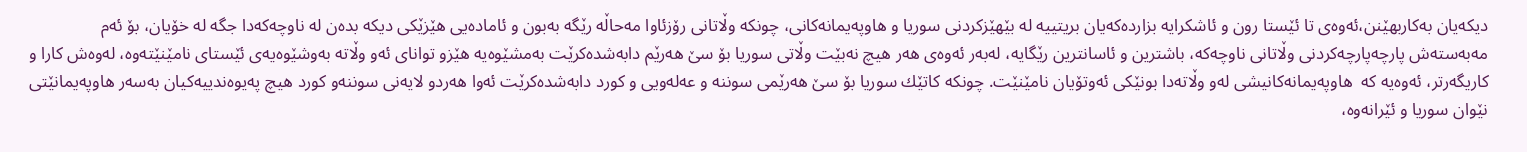دیكه‌یان به‌كاربهێنن،ئه‌وه‌ی تا ئێستا رون و ئاشكرایه‌ بزارده‌كه‌یان بریتییه‌ له‌ بێهێزكردنی سوریا و هاوپه‌یمانه‌كانی، چونكه‌ وڵاتانی رۆزئاوا مه‌حاڵه‌ رێگه‌ به‌بون و ئاماده‌یی هێزێكی دیكه‌ بده‌ن له‌ ناوچه‌كه‌دا جگه‌ له‌ خۆیان، بۆ ئه‌م مه‌به‌سته‌ش پارچه‌پارچه‌كردنی وڵاتانی ناوچه‌كه‌، باشترین و ئاسانترین رێگایه‌، له‌به‌ر ئه‌وه‌ی هه‌ر هیچ نه‌بێت وڵاتی سوریا بۆ سێ هه‌رێم دابه‌شده‌كرێت به‌مشێوه‌یه‌ هێزو توانای ئه‌و وڵاتە به‌وشێوه‌یه‌ی ئێستای نامێنێته‌وه‌، له‌وه‌ش كارا و كاریگه‌رتر، ئه‌وه‌یه‌ كه‌  هاوپه‌یمانه‌كانیشی له‌و وڵاته‌دا بونێكی ئه‌وتۆیان نامێنێت. چونكه‌ كاتێك سوریا بۆ سێ هه‌رێمی سوننه‌ و عه‌له‌ویی و كورد دا‌به‌شده‌كرێت ئه‌وا هه‌ردو لایه‌نی سوننه‌و كورد هیچ په‌یوه‌ندییه‌كیان به‌سه‌ر هاوپه‌یمانێتی نێوان سوریا و ئێرانه‌وه‌،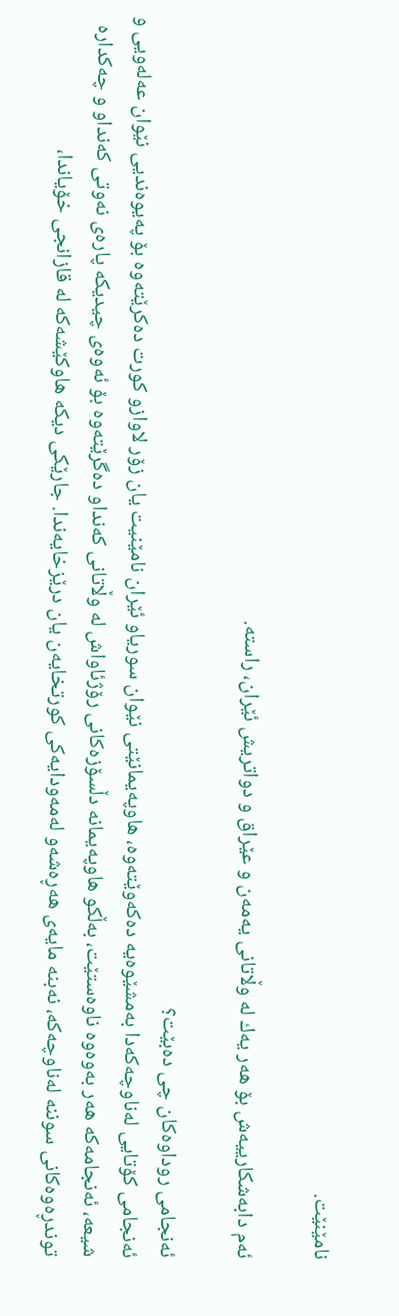نامێنێت.

ئه‌م دابه‌شكارییه‌ش بۆ هه‌ر یه‌ك له‌ وڵاتانی یه‌مه‌ن و عێراق و دواتریش ئێران، راسته‌.

ئه‌نجامی روداوه‌كان چی ده‌بێت؟
ئه‌نجامی كۆتایی له‌ناوچه‌كه‌دا به‌مشێوه‌یه‌ ده‌كه‌وێته‌وه‌، هاوپه‌یمانێتی نێوان سوریاو ئێران نامێنیت یان زۆر لاوازو كورت ده‌كرێته‌وه‌ بۆ په‌یوه‌ندیی نێوان عه‌له‌ویی و شیعه‌، ئه‌نجامه‌كه‌ هه‌ر به‌وه‌وه‌ ناوه‌ستێت، به‌ڵكو هاوپه‌یمانه‌ دڵسۆزه‌كانی رۆژئاواش له‌ وڵاتانی كه‌نداو ده‌گرێته‌وه‌ بۆ ئه‌وه‌ی چیدیكه‌ پاره‌ی نه‌وتی كه‌نداو و چه‌كداره‌ توندڕه‌وه‌كانی سوننه‌ له‌ناوچه‌كه‌، نه‌بنه‌ مایه‌ی هه‌ڕه‌شه‌و له‌مه‌ودایه‌كی كورتخایه‌ن یان درێزخایه‌ندا. جارێكی دیكه‌ هاوكێشه‌كه‌ له‌ قازانجی خۆیاندا،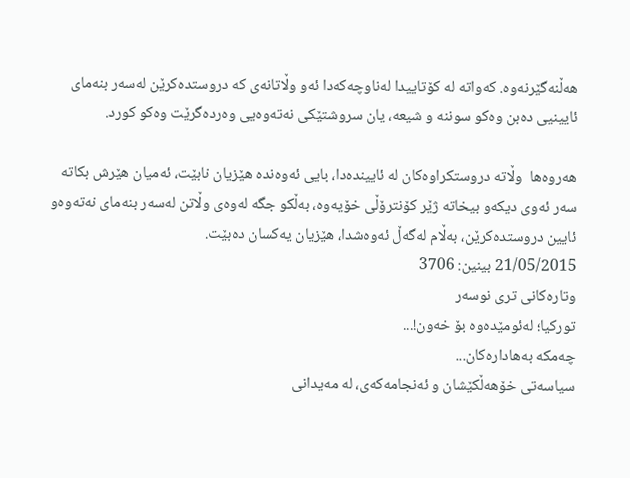هه‌ڵنه‌گێرنه‌وه‌. كه‌واته‌ له‌ كۆتاییدا له‌ناوچه‌كه‌دا ئه‌و وڵاتانه‌ی كه‌ دروستده‌كرێن له‌سه‌ر بنه‌مای ئایینیی ده‌بن وه‌كو سوننه‌ و شیعه‌، ‌یان سروشتێكی نه‌ته‌وه‌یی وه‌رده‌گرێت وه‌كو كورد.

هه‌روه‌ها  وڵاتە دروستكراوه‌كان له‌ ئایینده‌دا، بایی ئه‌وه‌نده‌ هێزیان نابێت، ئه‌میان هێرش بكاته‌ سه‌ر ئه‌وی دیكه‌و بیخاته‌ ژێر كۆنترۆڵی خۆیه‌وه‌، به‌ڵكو جگه‌ له‌وه‌ی وڵاتن له‌سه‌ر بنه‌مای نه‌ته‌وه‌و ئایین دروستده‌كرێن، بەڵام له‌گه‌ڵ ئه‌وه‌شدا، هێزیان یه‌كسان ده‌بێت.
21/05/2015 بینین: 3706
وتاره‌کانی تری نوسه‌ر
توركیا؛ له‌ئومێده‌وه‌ بۆ خه‌ون!...
چه‌مكه‌ به‌هاداره‌كان...
سیاسه‌تی خۆهه‌ڵكێشان و ئه‌نجامه‌كه‌ی، له‌ مه‌یدانی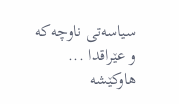سیاسه‌تی ناوچه‌كه‌ و عێراقدا ...
هاوكێشه‌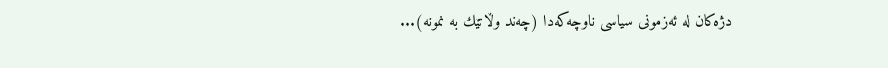دژه‌كان له‌ ئه‌زمونی سیاسی ناوچه‌كه‌دا (چه‌ند وڵاتێك به‌ نمونه‌)...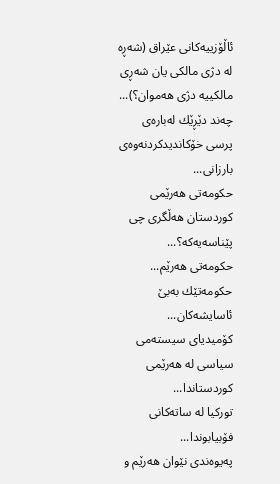ئاڵۆزییه‌كانی عێراق (شه‌ڕه‌ له‌ دژی مالكی یان شه‌ڕی مالكییه‌ دژی هه‌موان؟)...
چه‌ند دێڕێك له‌باره‌ی پرسی خۆكاندیدكردنه‌وه‌ی بارزانی...
حكومه‌تی هه‌رێمی كوردستان هه‌ڵگری چی پێناسه‌یه‌كه‌؟...
حكومه‌تی هه‌رێم... حكومه‌تێك به‌بێ ئاسایشه‌كان...
كۆمیدیای سیسته‌می سیاسی له‌ هه‌رێمی كوردستاندا...
توركیا له‌ ساته‌كانی فۆبیابوندا...
په‌یوه‌ندی نێوان هه‌رێم و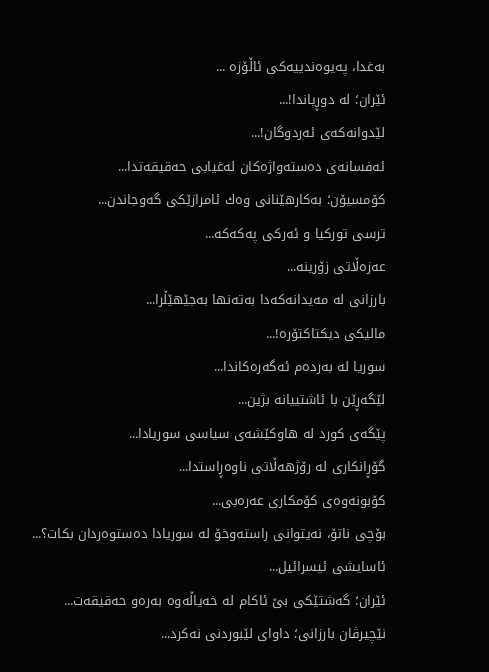به‌غدا، په‌یوه‌ندییه‌كی ئاڵۆزه ...
ئێران؛ لە دوڕیاندا!...
لێدوانه‌كه‌ی ئه‌ردوگان!...
ئه‌فسانه‌ی ده‌سته‌واژه‌كان له‌غیابی حه‌قیقه‌تدا...
كۆمسیۆن؛ به‌كارهێنانی وه‌ك ئامرازێكی گه‌وجاندن...
ترسی توركیا و ئه‌ركی په‌كه‌كه‌...
عه‌زه‌ڵاتی زۆرینه‌...
بارزانی له‌ مه‌یدانه‌كه‌دا به‌ته‌نها به‌جێهێڵرا...
مالیکی دیکتاکتۆره‌!...
سوریا له‌ به‌رده‌م ئه‌گه‌ره‌كاندا...
لێگه‌ڕێن با ئاشتییانه‌ بژین...
پێگه‌ی كورد له‌ هاوكێشه‌ی سیاسی سوریادا...
گۆڕانکاری له‌ رۆژهه‌ڵاتی ناوه‌ڕاستدا...
كۆبونه‌وه‌ی كۆمكاری عه‌ره‌بی...
بۆچی ناتۆ، نه‌یتوانی راسته‌وخۆ له‌ سوریادا ده‌ستوه‌ردان بكات؟...
ئاسایشی ئیسرائیل...
ئێران؛ گه‌شتێكی بێ ئاكام له‌ خه‌یاڵه‌وه‌ به‌ره‌و حه‌قیقه‌ت...
نێچیرڤان بارزانی؛ داوای لێبوردنی نه‌كرد...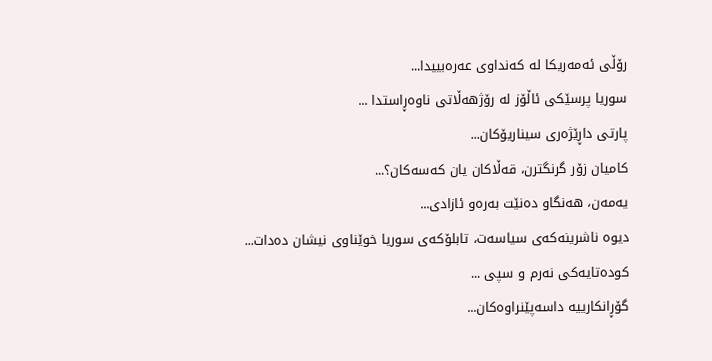رۆڵی ئه‌مه‌ریكا له‌ كه‌نداوی عه‌ره‌بییدا...
سوریا پرسێكی ئاڵۆز له‌ رۆژهه‌ڵاتی ناوه‌ڕاستدا ...
پارتی داڕێژه‌ری سیناریۆكان...
كامیان زۆر گرنگترن، قه‌ڵاكان یان كه‌سه‌كان؟...
یه‌مه‌ن، هه‌نگاو ده‌نێت به‌ره‌و ئازادی...
دیوه‌ ناشرینه‌كه‌ی سیاسه‌ت، تابلۆكه‌ی سوریا خوێناوی نیشان ده‌دات...
كوده‌تایه‌كی نه‌رم و سپی ...
گۆڕانكارییه‌ داسه‌پێنراوه‌كان...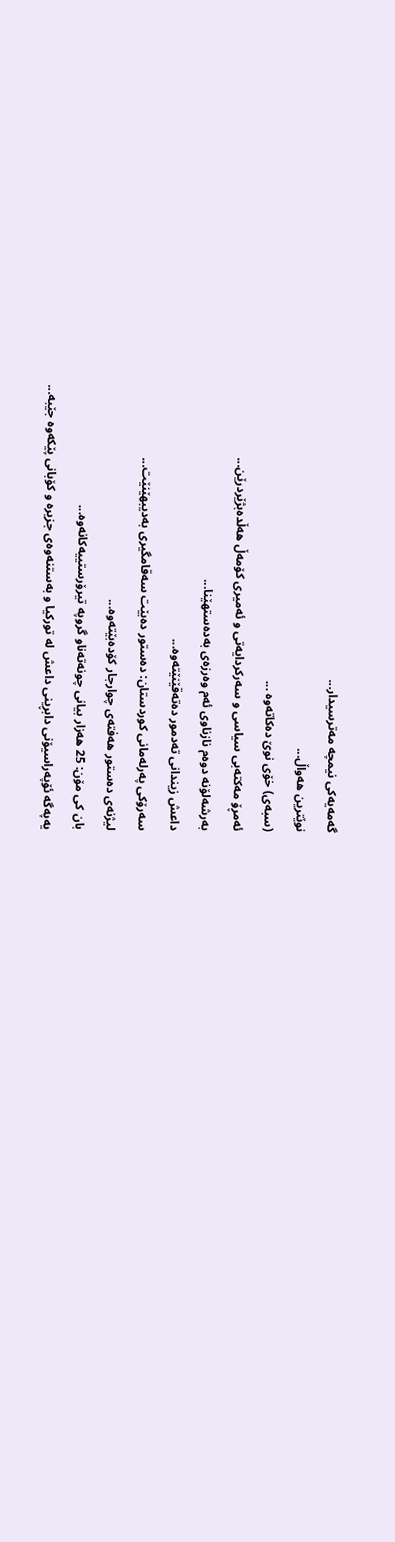گه‌مه‌یه‌كی نیمچه‌ مه‌ترسیدار...
نوێترین هه‌واڵ...
(سبەى) خۆى نوێ دەکاتەوە ...
ئه‌مڕۆ مه‌كته‌بی‌ سیاسی‌ و سه‌ركردایه‌تی‌ و ئه‌میری‌ كۆمه‌ڵ هەڵدەبژێردرێن...
به‌رشه‌لۆنه‌ دوه‌م نازناوی ئه‌م وه‌رزه‌ی به‌ده‌ستهێنا...
داعش زیندانی تەدمور دەتەقێنێتەوە...
سەرۆكی پەرلەمانی كوردستان: دەستور دەبێت سەقامگیری بەدیبهێنێت...
لیژنەی دەستور هەفتەی چوارجار كۆدەبێتەوە...
بان كی مۆن: 25 هەزار بیانی چونەتەناو گروپە تیرۆرستییەكانەوە...
یەپەگە ئۆپەراسیۆنی دابڕینی داعش لە تورکیا و بەستنەوەی جزیرە و کۆبانی پێکەوە جێبە...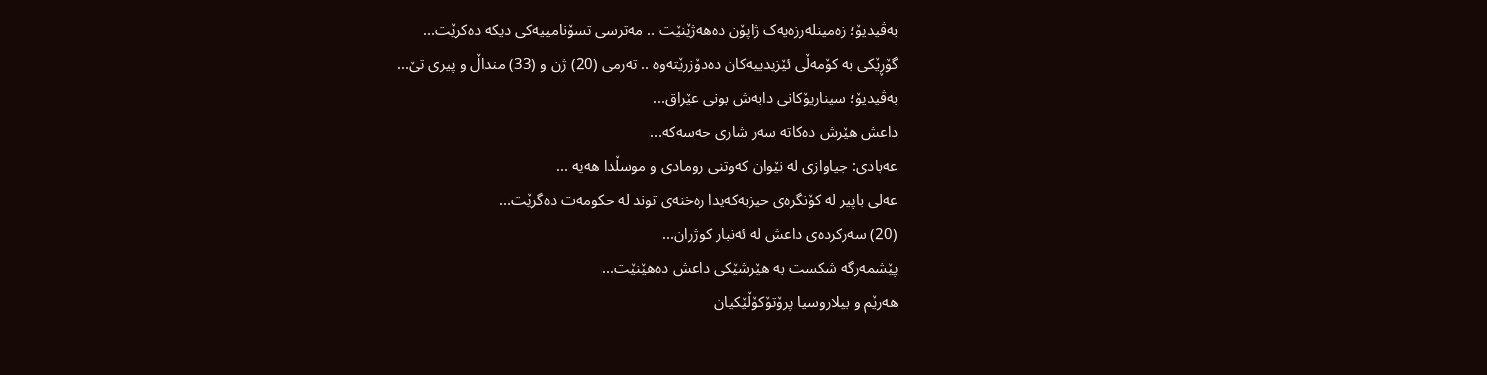بەڤیدیۆ؛ زەمینلەرزەیەک ژاپۆن دەهەژێنێت .. مەترسی تسۆنامییەکی دیکە دەکرێت...
گۆڕێکی بە کۆمەڵی ئێزیدییەکان دەدۆزرێتەوە .. تەرمی (20) ژن و (33) منداڵ و پیری تێ...
بەڤیدیۆ؛ سیناریۆکانی دابەش بونی عێراق...
داعش هێرش دەکاتە سەر شاری حەسەکە...
عه‌بادی: جیاوازی له‌ نێوان کەوتنی رومادی و موسڵدا هه‌یه‌ ...
عەلی باپیر لە کۆنگرەی حیزبەکەیدا رەخنەی توند لە حکومەت دەگرێت...
(20) سه‌ركرده‌ی داعش لە ئەنبار کوژران...
پێشمەرگە شكست بە هێرشێكی داعش دەهێنێت...
هەرێم و بیلاروسیا پرۆتۆکۆڵێکیان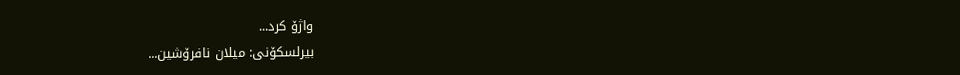واژۆ کرد...
بیرلسكۆنی: میلان نافرۆشین...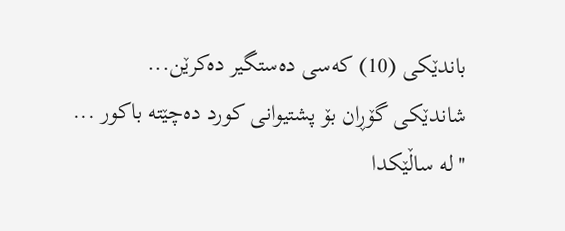باندێکی (10) کەسى دەستگیر دەکرێن...
شاندێکى گۆڕان بۆ پشتیوانی کورد دەچێتە باکور ...
''لە ساڵێکدا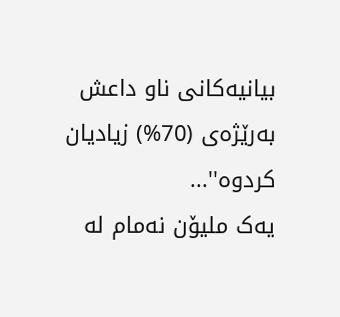بیانیه‌كانی ناو داعش بەرێژەى (70%) زیادیان کردوە''...
یەک ملیۆن نەمام لە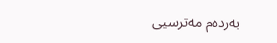بەردەم مەترسیی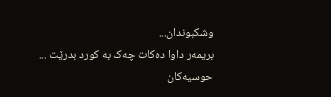وشکبوندان...
بریمه‌ر داوا دەکات چەک بە کورد بدرێت ...
حوسیەکان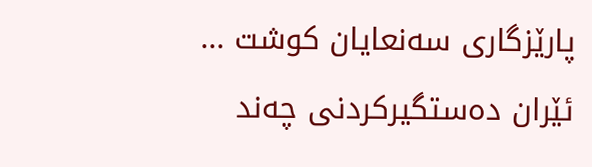پارێزگارى سەنعایان کوشت ...
ئێران دەستگیرکردنى چه‌ند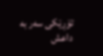تۆڕێكی‌ سه‌ر به‌ داعش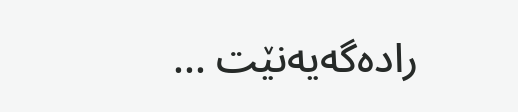رادەگەیەنێت ...